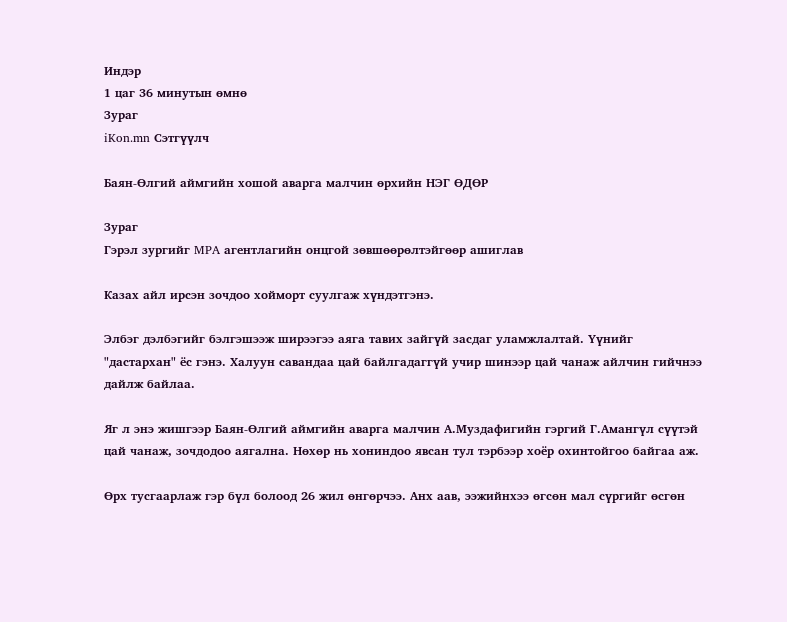Индэр
1 цаг 36 минутын өмнө
Зураг
iKon.mn Сэтгүүлч

Баян-Өлгий аймгийн хошой аварга малчин өрхийн НЭГ ӨДӨР

Зураг
Гэрэл зургийг MPA агентлагийн онцгой зөвшөөрөлтэйгөөр ашиглав

Казах айл ирсэн зочдоо хойморт суулгаж хүндэтгэнэ.

Элбэг дэлбэгийг бэлгэшээж ширээгээ аяга тавих зайгүй засдаг уламжлалтай. Үүнийг "дастархан" ёс гэнэ. Халуун савандаа цай байлгадаггүй учир шинээр цай чанаж айлчин гийчнээ дайлж байлаа.

Яг л энэ жишгээр Баян-Өлгий аймгийн аварга малчин А.Муздафигийн гэргий Г.Амангүл сүүтэй цай чанаж, зочдодоо аягална. Нөхөр нь хониндоо явсан тул тэрбээр хоёр охинтойгоо байгаа аж.

Өрх тусгаарлаж гэр бүл болоод 26 жил өнгөрчээ. Анх аав, ээжийнхээ өгсөн мал сүргийг өсгөн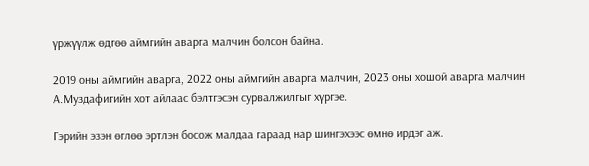үржүүлж өдгөө аймгийн аварга малчин болсон байна.

2019 оны аймгийн аварга, 2022 оны аймгийн аварга малчин, 2023 оны хошой аварга малчин А.Муздафигийн хот айлаас бэлтгэсэн сурвалжилгыг хүргэе.

Гэрийн эзэн өглөө эртлэн босож малдаа гараад нар шингэхээс өмнө ирдэг аж.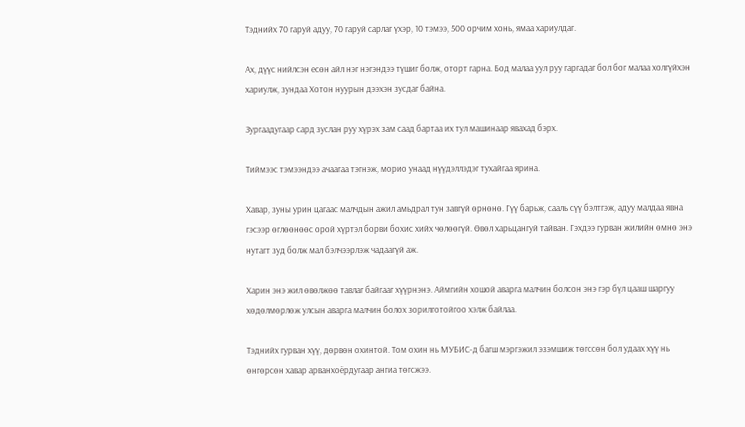Тэднийх 70 гаруй адуу, 70 гаруй сарлаг үхэр, 10 тэмээ, 500 орчим хонь, ямаа хариулдаг.

Ах, дүүс нийлсэн есөн айл нэг нэгэндээ түшиг болж, оторт гарна. Бод малаа уул руу гаргадаг бол бог малаа холгүйхэн хариулж, зундаа Хотон нуурын дээхэн зусдаг байна.

Зургаадугаар сард зуслан руу хүрэх зам саад бартаа их тул машинаар явахад бэрх.

Тиймээс тэмээндээ ачаагаа тэгнэж, морио унаад нүүдэллэдэг тухайгаа ярина.

Хавар, зуны урин цагаас малчдын ажил амьдрал тун завгүй өрнөнө. Гүү барьж, сааль сүү бэлтгэж, адуу малдаа явна гэсээр өглөөнөөс орой хүртэл борви бохис хийх чөлөөгүй. Өвөл харьцангуй тайван. Гэхдээ гурван жилийн өмнө энэ нутагт зуд болж мал бэлчээрлэж чадаагүй аж.

Харин энэ жил өвөлжөө тавлаг байгааг хүүрнэнэ. Аймгийн хошой аварга малчин болсон энэ гэр бүл цааш шаргуу хөдөлмөрлөж улсын аварга малчин болох зорилготойгоо хэлж байлаа.

Тэднийх гурван хүү, дөрвөн охинтой. Том охин нь МУБИС-д багш мэргэжил эзэмшиж төгссөн бол удаах хүү нь өнгөрсөн хавар арванхоёрдугаар ангиа төгсжээ.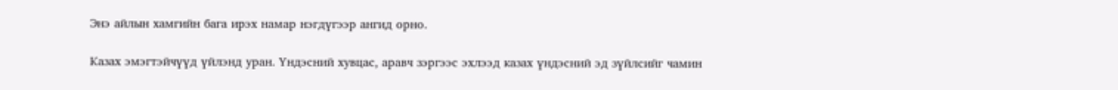Энэ айлын хамгийн бага ирэх намар нэгдүгээр ангид орно.

Казах эмэгтэйчүүд үйлэнд уран. Үндэсний хувцас, аравч зэргээс эхлээд казах үндэсний эд зүйлсийг чамин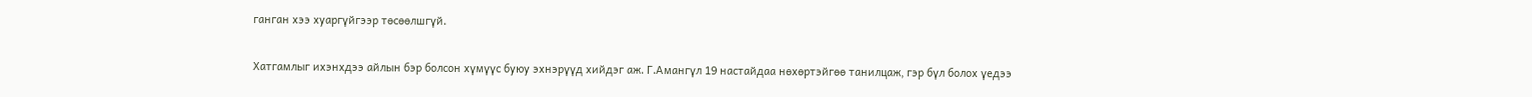ганган хээ хуаргүйгээр төсөөлшгүй.

Хатгамлыг ихэнхдээ айлын бэр болсон хүмүүс буюу эхнэрүүд хийдэг аж. Г.Амангүл 19 настайдаа нөхөртэйгөө танилцаж, гэр бүл болох үедээ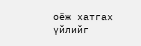оёж хатгах үйлийг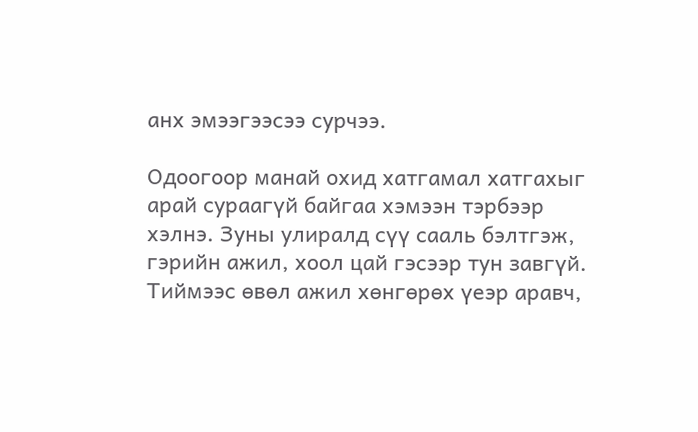анх эмээгээсээ сурчээ.

Одоогоор манай охид хатгамал хатгахыг арай сураагүй байгаа хэмээн тэрбээр хэлнэ. Зуны улиралд сүү сааль бэлтгэж, гэрийн ажил, хоол цай гэсээр тун завгүй. Тиймээс өвөл ажил хөнгөрөх үеэр аравч,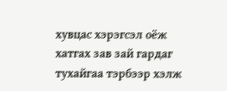хувцас хэрэгсэл оёж хатгах зав зай гардаг тухайгаа тэрбээр хэлж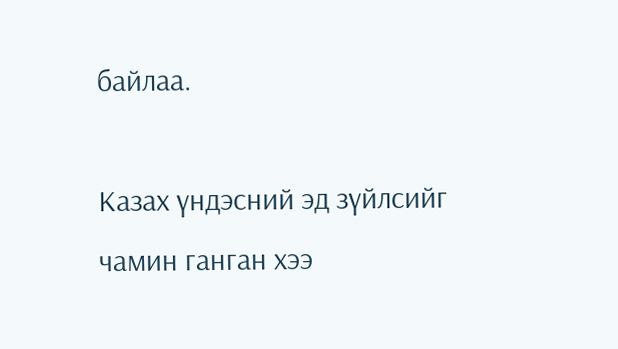байлаа.

Казах үндэсний эд зүйлсийг чамин ганган хээ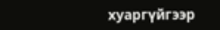хуаргүйгээр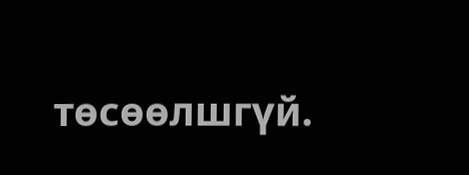төсөөлшгүй.